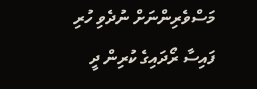މަސްވެރިންނަށް ނުދެވި ހުރި ފައިސާ ރޯދައިގެ ކުރިން ދީ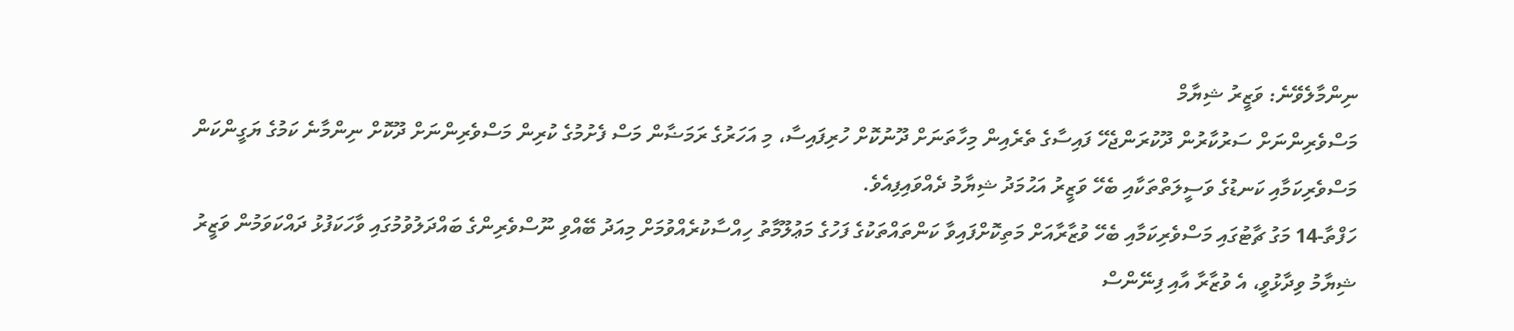ނިންމާލެވޭނެ: ވަޒީރު ޝިޔާމް
މަސްވެރިންނަށް ސަރުކާރުން ދޫކުރަންޖެހޭ ފައިސާގެ ތެރެއިން މިހާތަނަށް ދޫނުކޮށް ހުރިފައިސާ، މި އަހަރުގެ ރަމަޟާން މަސް ފެށުމުގެ ކުރިން މަސްވެރިންނަށް ދޫކޮށް ނިންމާނެ ކަމުގެ ޔަގީންކަން މަސްވެރިކަމާއި ކަނޑުގެ ވަސީލަތްތަކާއި ބެހޭ ވަޒީރު އަޙުމަދު ޝިޔާމު ދެއްވައިފިއެވެ.
ހަފްތާ-14 މަގު ޗާޓުގައި މަސްވެރިކަމާއި ބެހޭ ވުޒާރާއަށް މަތިކޮށްފައިވާ ކަންތައްތަކުގެ ފަހުގެ މަޢުލޫމާތު ހިއްސާކުރެއްވުމަށް މިއަދު ބޭއްވި ނޫސްވެރިންގެ ބައްދަލުވުމުގައި ވާހަކަފުޅު ދައްކަވަމުން ވަޒީރު ޝިޔާމު ވިދާޅުވީ، އެ ވުޒާރާ އާއި ފިނޭންސް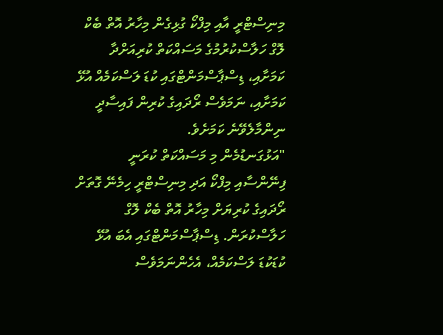މިނިސްޓްރީ އާއި މިފްކޯ ގުޅިގެން މިހާރު އޮތް ބެކް ލޮގް ހަލާސްކުރުމުގެ މަސައްކަތް ކުރިއަށްދާ ކަމަށާއި، ޑިސްޕާސްމަންޓްގައި ކުޑަ ލަސްކަމެއް އުޅޭ ކަމަށާއި، ނަމަވެސް ރޯދައިގެ ކުރިން ފައިސާދީ ނިންމާލެވޭނެ ކަމަށެވެ.
"އަޅުގަނޑުމެން މި މަސައްކަތް ކުރަނީ ފިނޭންސާއި މިފްކޯ އަދި މިނިސްޓްރީ ހިމެނޭ ގޮތަށް ރޯދައިގެ ކުރިޔަށް މިހާރު އޮތް ބެކް ލޮގް ހަލާސްކުރަން. ޑިސްޕާސްމަންޓްގައި އެބަ އުޅޭ ކުޑަކުޑަ ލަސްކަމެއް، އެހެންނަމަވެސް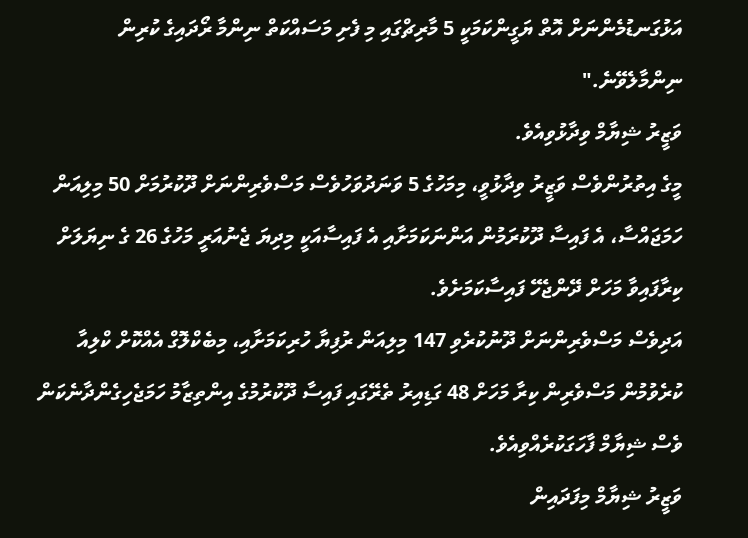އަޅުގަނޑުމެންނަށް އޮތް ޔަގީންކަމަކީ 5 މާރިޗްގައި މި ފެށި މަސައްކަތް ނިންމާ ރޯދައިގެ ކުރިން ނިންމާލެވޭނެ."
ވަޒީރު ޝިޔާމް ވިދާޅުވިއެވެ.
މީގެ އިތުރުންވެސް ވަޒީރު ވިދާޅުވީ، މިމަހުގެ 5 ވަނަދުވަހުވެސް މަސްވެރިންނަށް ދޫކުރުމަށް 50 މިލިއަން ހަމަޖައްސާ، އެ ފައިސާ ދޫކުރަމުން އަންނަކަމަށާއި އެ ފައިސާއަކީ މިދިޔަ ޖެނުއަރީ މަހުގެ 26 ގެ ނިޔަލަށް ކިރާފައިވާ މަހަށް ދޭންޖެހޭ ފައިސާކަމަށެވެ.
އަދިވެސް މަސްވެރިންނަށް ދޫނުކުރެވި 147 މިލިއަން ރުފިޔާ ހުރިކަމަށާއި، މިބެކްލޮގް އެއްކޮށް ކްލިއާ ކުރެވުމުން މަސްވެރިން ކިރާ މަހަށް 48 ގަޑިއިރު ތެރޭގައި ފައިސާ ދޫކުރުމުގެ އިންތިޒާމު ހަމަޖެހިގެންދާނެކަން ވެސް ޝިޔާމް ފާހަގަކުރެއްވިއެވެ.
ވަޒީރު ޝިޔާމް މިފަދައިން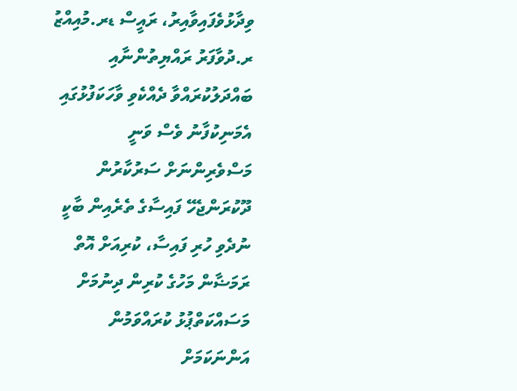ވިދާޅުވެފައިވާއިރު، ރައީސް ޑރ.މުއިއްޒު ރ.ދުވާފަރު ރައްޔިތުންނާއި ބައްދަލުކުރައްވާ ދެއްކެވި ވާހަކަފުޅުގައި އެމަނިކުފާނު ވެސް ވަނީ މަސްވެރިންނަށް ސަރުކާރުން ދޫކުރަންޖެހޭ ފައިސާގެ ތެރެއިން ބާކީ ނުދެވި ހުރި ފައިސާ، ކުރިއަށް އޮތް ރަމަޟާން މަހުގެ ކުރިން ދިނުމަށް މަސައްކަތްޕުޅު ކުރައްވަމުން އަންނަކަމަށް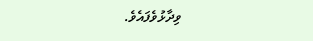ވިދާޅުވެފައެވެ.